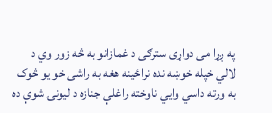په ږړا می دواړی سترګی د غمازانو به څه زور وي د لالي خپله خوښه نده نراځینه هغه به راشی خو یو څوک به ورته داسي وايي ناوخته راغلې جنازه د لیونۍ شوې ده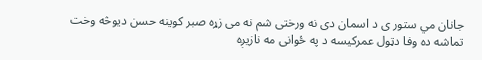جانان مي ستور ى د اسمان دى نه ورختى شم نه می زړه صبر كوینه حسن دیوڅه وخت تماشه ده وفا دټول عمرکیسه د په ځوانی مه نازیږه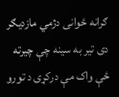ګرانه ځوانی دژمي مازدیګر دی تیر به سینه چې چیرته ځې واک مې درکړی د تورو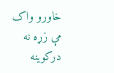خاورو واک مې زړه نه درکوینه